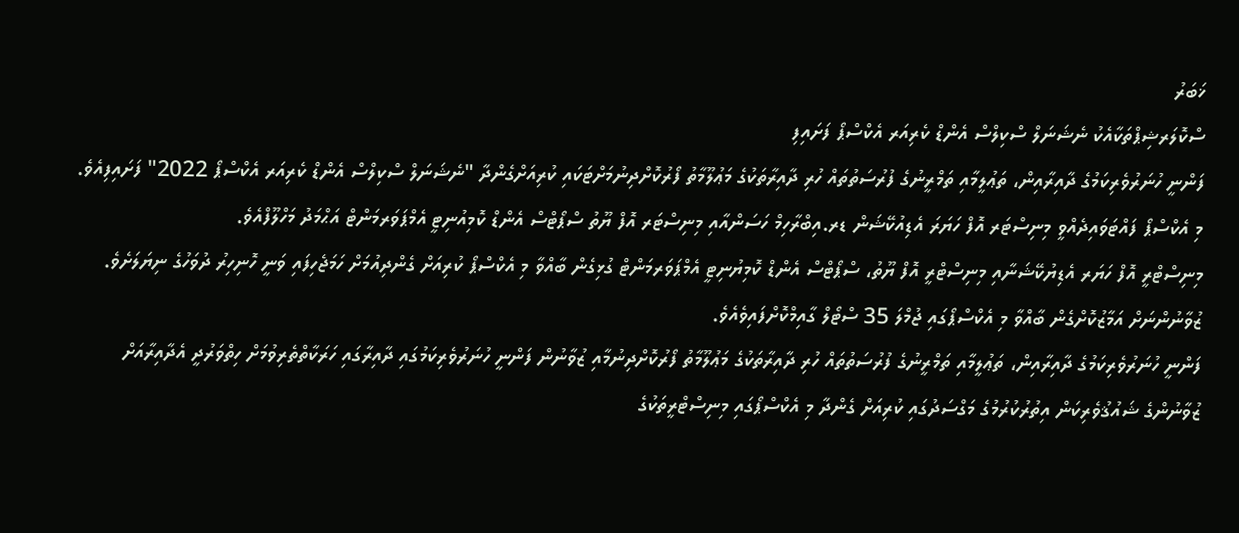ޚަބަރު
ސްކޮލަރޝިޕްތަކާއެކު ނެޝަނަލް ސްކިލްސް އެންޑް ކެރިއަރ އެކްސްޕޯ ފަށައިފި
ފަންނީ ހުނަރުވެރިކަމުގެ ދާއިރާއިން، ތަޢުލީމާއި ތަމްރީނުގެ ފުރުސަތުތައް ހުރި ދާއިރާތަކުގެ މަޢުލޫމާތު ފޯރުކޮށްދިނުމަށްޓަކައި ކުރިއަށްގެންދާ "ނެޝަނަލް ސްކިލްސް އެންޑް ކެރިއަރ އެކްސްޕޯ 2022" ފަށައިފިއެވެ.
މި އެކްސްޕޯ ފައްޓަވައިދެއްވީ މިނިސްޓަރ އޮފް ހަޔަރަ އެޑިއުކޭޝަން ޑރ.އިބްރާހިމް ހަސަންއާއި މިނިސްޓަރ އޮފް ޔޫތު ސްޕޯޓްސް އެންޑް ކޮމިއުނިޓީ އެމްޕަވަރމަންޓް އަޙްމަދު މަހްލޫފްއެވެ.
މިނިސްޓްރީ އޮފް ހަޔަރ އެޑިޔުކޭޝަނާއި މިނިސްޓްރީ އޮފް ޔޫތު، ސްޕޯޓްސް އެންޑް ކޮމިޔުނިޓީ އެމްޕަވަރމަންޓް ގުޅިގެން ބާއްވާ މި އެކްސްޕޯ ކުރިއަށް ގެންދިއުމަށް ހަމަޖެހިފައި ވަނީ ހޮނިހިރު ދުވަހުގެ ނިޔަލަށެވެ. ޒުވާނުންނަށް އަމާޒުކޮށްގެން ބާއްވާ މި އެކްސްޕޯގައި ޖުމްލަ 35 ސްޓޯލް ގާއިމްކޮށްފައިވެއެވެ.
ފަންނީ ހުނަރުވެރިކަމުގެ ދާއިރާއިން، ތަޢުލީމާއި ތަމްރީނުގެ ފުރުސަތުތައް ހުރި ދާއިރާތަކުގެ މަޢުލޫމާތު ފޯރުކޮށްދިނުމާއި ޒުވާނުން ފަންނީ ހުނަރުވެރިކަމުގައި ދާއިރާގައި ހަރަކާތްތެރިވުމަށް ހިތްވަރުދީ އެދާއިރާއަށް ޒުވާނުންގެ ޝައުޤުވެރިކަން އިތުރުކުރުމުގެ މަގްސަދުގައި ކުރިއަށް ގެންދާ މި އެކްސްޕޯގައި މިނިސްޓްރީތަކުގެ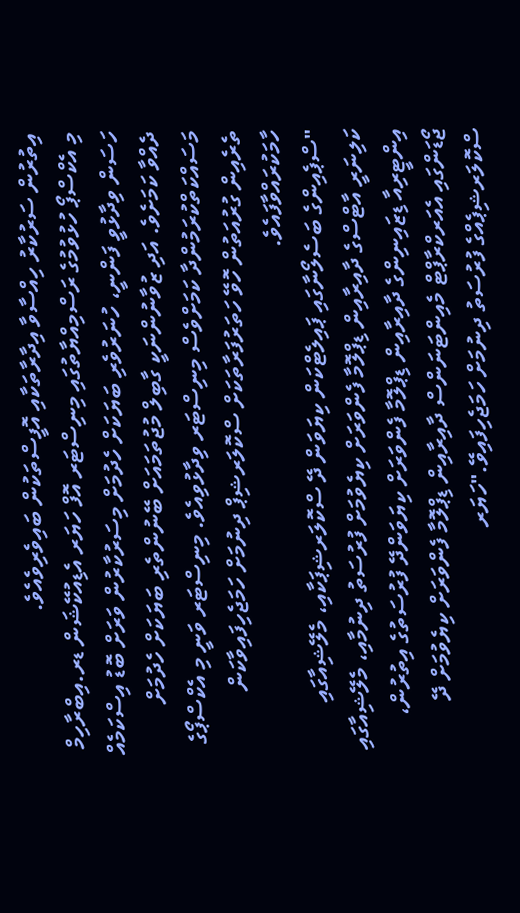އިތުރުން ސަރުކާރު ހިއްސާވާ އިދާރާތަކާއި އޮފީސްތަކުން ބައިވެރިވެއެވެ.
މި އެކްސްޕޯ ހުޅުވުމުގެ ރަސްމިއްޔާތުގައި މިނިސްޓަރ އޮފް ހަޔަރ އެޑިއުކޭޝަން ޑރ.އިބްރާހިމް ހަސަން ވިދާޅުވީ ފަންނީ، ހުނަރުވެރި ބަޔަކަށް ހެދުމަށް މިސަރުކާރުން ވަރަށް ބޮޑު އިސްކަމެއް ދެއްވާ ކަމަށެވެ. އަދި ޒުވާނުންނަކީ ގާބިލް މުޖުތަމައަށް ބޭނުންތެރި ބަޔަކަށް ހެދުމަށް މަސައްކަތްކުރަމުންދާ ކަމަށްވެސް މިނިސްޓަރ ވިދާޅުވިއެވެ. މިނިސްޓަރ ވަނީ މި އެކްސްޕޯގެ ތެރެއިން ގުރުއަތުން ހޮވޭ ހަތަރުފަރާތަކަށް ސްކޮލަރޝިޕް ދިނުމަށް ހަމަޖެހިފައިވާކަން ހާމަކުރައްވާފައެވެ.
"ސްޕެއިންގެ ބަސެލޯނާގައި ޕައިލެޓްކަން ކިޔަވަން ދޭ ސްކޮލަރޝިޕަކާއި، މެލޭޝިއާގައި ކަލިނަރީ އާޓްސްގެ ދާއިރާއިން ޑިޕްލޮމާ ފެންވަރަށް ކިޔެވުމަށް ފުރުސަތު ދިނުމާއި، މެލޭޝިއާގައި އިންޓީރިއާ ޑިޒައިނިންގެ ދާއިރާއިން ޑިޕްލޮމާ ފެންވަރަށް ކިޔަވަންދޭ ފުރުސަތުގެ އިތުރުން، ޖޯޑަންގައި އެއަރކްރާޕްޓް މެއިންޓަނަންސް ދާއިރާއިން ޑިޕްލޮމާ ފެންވަރަށް ކިޔެވުމަށް ދޭ ސްކޮލަރޝިޕެއްގެ ފުރުސަތު ދިނުމަށް ހަމަޖެހިފައިވޭ."ހަޔަރ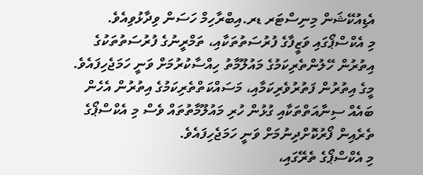އެޑިއުކޭޝަން މިނިސްޓަރ ޑރ.އިބްރާހިމް ހަސަން ވިދާޅުވިއެވެ.
މި އެކްސްޕޯގައި ވަޒީފާގެ ފުރުސަތުތަކާއި، ތަމްރީނުގެ ފުރުސަތުތަކުގެ އިތުރުން ހޭލުންތެރިކަމުގެ މައުލޫމާތު ހިއްސާކުރުމަށް ވަނީ ހަމަޖެހިފައެވެ. މީގެ އިތުރުން ފަތުރުވެރިކަމާއި، މަސައްކަތްތެރިކަމުގެ އިތުރުން އެހެން ބައެއް ސިނާއަތްތަކާއި ގުޅުން ހުރި މައުލޫމާތުތައް ވެސް މި އެކްސްޕޯގެ ތެރެއިން ފޯރުކޮށްދިނުމަށް ވަނީ ހަމަޖެހިފައެވެ.
މި އެކްސްޕޯގެ ތެރޭގައި،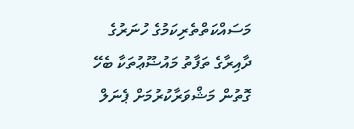މަސައްކަތްތެރިކަމުގެ ހުނަރުގެ ދާއިރާގެ ތަފާތު މައުޟޫޢުތަކާ ބެހޭ ގޮތުން މަޝްވަރާކުރުމަށް ޕެނަލް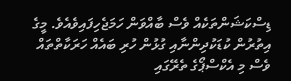ޑިސްކަޝަންތަކެއް ވެސް ބާއްވަން ހަމަޖެހިފައިވެއެވެ. މީގެ އިތުރުން ކުޑަކުދިންނާއި ގުޅުން ހުރި ބައެއް ހަރަކާތްތައް ވެސް މި އެކްސްޕޯގެ ތެރޭގައި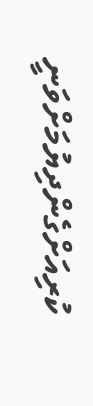ކުރިއަށްގެންދިޔުމަށްވަނީ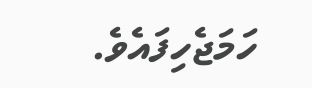ހަމަޖެހިފައެވެ.